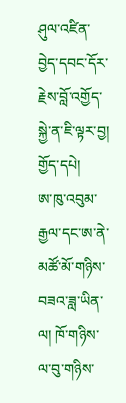ཤུལ་འཛིན་བྱེད་དབང་དོར་རྗེས་བློ་འགྱོད་སྐྱེ་ན་ཇི་ལྟར་བྱ།
གྱོད་དཔེ།
ཨ་ཁུ་འབུམ་རྒྱལ་དང་ཨ་ནེ་མཚོ་མོ་གཉིས་བཟའ་ཟླ་ཡིན་ལ། ཁོ་གཉིས་ལ་བུ་གཉིས་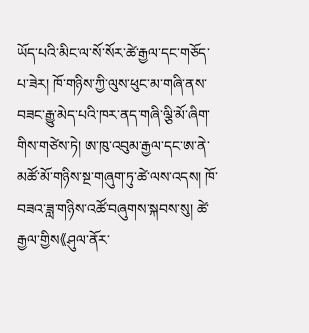ཡོད་པའི་མིང་ལ་སོ་སོར་ཚེ་རྒྱལ་དང་གཅོད་པ་ཟེར། ཁོ་གཉིས་ཀྱི་ལུས་ཕུང་མ་གཞི་ནས་བཟང་རྒྱུ་མེད་པའི་ཁར་ནད་གཞི་ལྕི་མོ་ཞིག་གིས་གཙེས་ཏེ། ཨ་ཁུ་འབུམ་རྒྱལ་དང་ཨ་ནེ་མཚོ་མོ་གཉིས་སྔ་གཞུག་ཏུ་ཚེ་ལས་འདས། ཁོ་བཟའ་ཟླ་གཉིས་འཚོ་བཞུགས་སྐབས་སུ། ཚེ་རྒྱལ་གྱིས《ཤུལ་ནོར་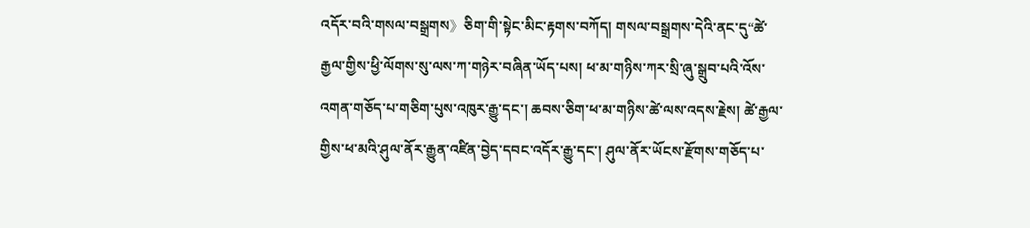འདོར་བའི་གསལ་བསྒྲགས》ཅིག་གི་སྟེང་མིང་རྟགས་བཀོད། གསལ་བསྒྲགས་དེའི་ནང་དུ“ཚེ་རྒྱལ་གྱིས་ཕྱི་ལོགས་སུ་ལས་ཀ་གཉེར་བཞིན་ཡོད་པས། ཕ་མ་གཉིས་ཀར་སྲི་ཞུ་སྒྲུབ་པའི་འོས་འགན་གཅོད་པ་གཅིག་པུས་འཁུར་རྒྱུ་དང་། ཆབས་ཅིག་ཕ་མ་གཉིས་ཚེ་ལས་འདས་རྗེས། ཚེ་རྒྱལ་གྱིས་ཕ་མའི་ཤུལ་ནོར་རྒྱུན་འཛིན་བྱེད་དབང་འདོར་རྒྱུ་དང་། ཤུལ་ནོར་ཡོངས་རྫོགས་གཅོད་པ་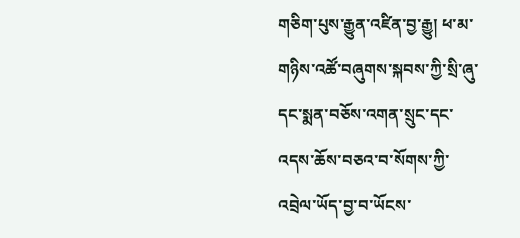གཅིག་པུས་རྒྱུན་འཛིན་བྱ་རྒྱུ། ཕ་མ་གཉིས་འཚོ་བཞུགས་སྐབས་ཀྱི་སྲི་ཞུ་དང་སྨན་བཅོས་འགན་སྲུང་དང་འདས་ཆོས་བཅའ་བ་སོགས་ཀྱི་འབྲེལ་ཡོད་བྱ་བ་ཡོངས་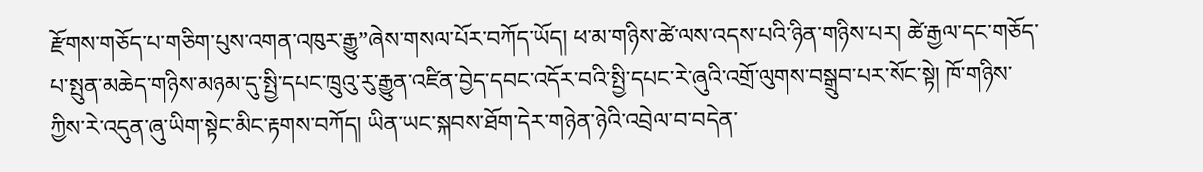རྫོགས་གཅོད་པ་གཅིག་པུས་འགན་འཁུར་རྒྱུ”ཞེས་གསལ་པོར་བཀོད་ཡོད། ཕ་མ་གཉིས་ཚེ་ལས་འདས་པའི་ཉིན་གཉིས་པར། ཚེ་རྒྱལ་དང་གཅོད་པ་སྤུན་མཆེད་གཉིས་མཉམ་དུ་སྤྱི་དཔང་ཁྲུའུ་རུ་རྒྱུན་འཛིན་བྱེད་དབང་འདོར་བའི་སྤྱི་དཔང་རེ་ཞུའི་འགྲོ་ལུགས་བསྒྲུབ་པར་སོང་སྟེ། ཁོ་གཉིས་ཀྱིས་རེ་འདུན་ཞུ་ཡིག་སྟེང་མིང་རྟགས་བཀོད། ཡིན་ཡང་སྐབས་ཐོག་དེར་གཉེན་ཉེའི་འབྲེལ་བ་བདེན་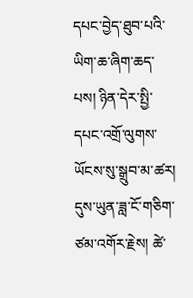དཔང་བྱེད་ཐུབ་པའི་ཡིག་ཆ་ཞིག་ཆད་པས། ཉིན་དེར་སྤྱི་དཔང་འགྲོ་ལུགས་ཡོངས་སུ་སྒྲུབ་མ་ཚར། དུས་ཡུན་ཟླ་ངོ་གཅིག་ཙམ་འགོར་རྗེས། ཚེ་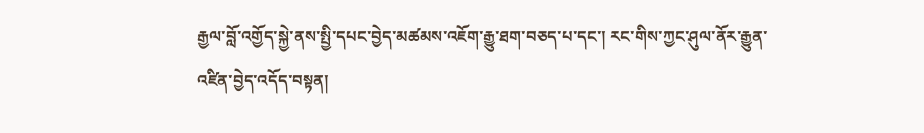རྒྱལ་བློ་འགྱོད་སྐྱེ་ནས་སྤྱི་དཔང་བྱེད་མཚམས་འཇོག་རྒྱུ་ཐག་བཅད་པ་དང་། རང་གིས་ཀྱང་ཤུལ་ནོར་རྒྱུན་འཛིན་བྱེད་འདོད་བསྟན།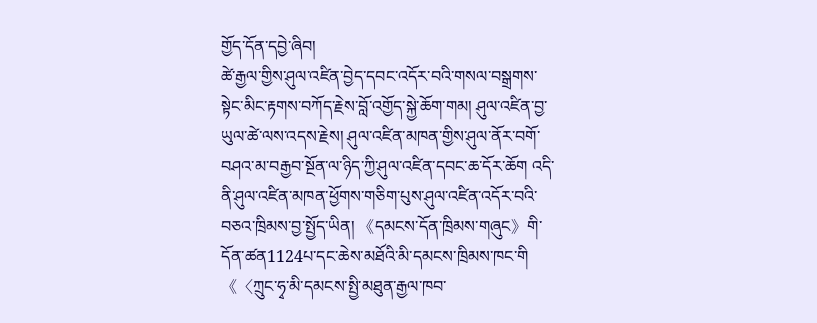གྱོད་དོན་དབྱེ་ཞིབ།
ཚེ་རྒྱལ་གྱིས་ཤུལ་འཛིན་བྱེད་དབང་འདོར་བའི་གསལ་བསྒྲགས་སྟེང་མིང་རྟགས་བཀོད་རྗེས་བློ་འགྱོད་སྐྱེ་ཆོག་གམ། ཤུལ་འཛིན་བྱ་ཡུལ་ཚེ་ལས་འདས་རྗེས། ཤུལ་འཛིན་མཁན་གྱིས་ཤུལ་ནོར་བགོ་བཤའ་མ་བརྒྱབ་སྔོན་ལ་ཉིད་ཀྱི་ཤུལ་འཛིན་དབང་ཆ་དོར་ཆོག འདི་ནི་ཤུལ་འཛིན་མཁན་ཕྱོགས་གཅིག་པུས་ཤུལ་འཛིན་འདོར་བའི་བཅའ་ཁྲིམས་བྱ་སྤྱོད་ཡིན། 《དམངས་དོན་ཁྲིམས་གཞུང》གི་དོན་ཚན1124པ་དང་ཆེས་མཐོའི་མི་དམངས་ཁྲིམས་ཁང་གི《〈ཀྲུང་ཧྭ་མི་དམངས་སྤྱི་མཐུན་རྒྱལ་ཁབ་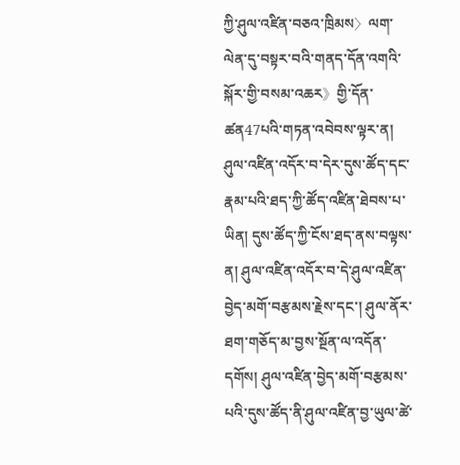ཀྱི་ཤུལ་འཛིན་བཅའ་ཁྲིམས〉ལག་ལེན་དུ་བསྟར་བའི་གནད་དོན་འགའི་སྐོར་གྱི་བསམ་འཆར》གྱི་དོན་ཚན47པའི་གཏན་འབེབས་ལྟར་ན། ཤུལ་འཛིན་འདོར་བ་དེར་དུས་ཚོད་དང་རྣམ་པའི་ཐད་ཀྱི་ཚོད་འཛིན་ཐེབས་པ་ཡིན། དུས་ཚོད་ཀྱི་ངོས་ཐད་ནས་བལྟས་ན། ཤུལ་འཛིན་འདོར་བ་དེ་ཤུལ་འཛིན་བྱེད་མགོ་བརྩམས་རྗེས་དང་། ཤུལ་ནོར་ཐག་གཅོད་མ་བྱས་སྔོན་ལ་འདོན་དགོས། ཤུལ་འཛིན་བྱེད་མགོ་བརྩམས་པའི་དུས་ཚོད་ནི་ཤུལ་འཛིན་བྱ་ཡུལ་ཚེ་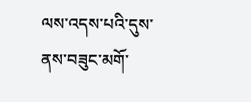ལས་འདས་པའི་དུས་ནས་བཟུང་མགོ་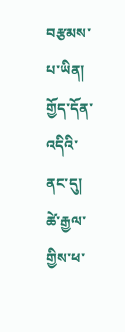བརྩམས་པ་ཡིན། གྱོད་དོན་འདིའི་ནང་དུ། ཚེ་རྒྱལ་གྱིས་ཕ་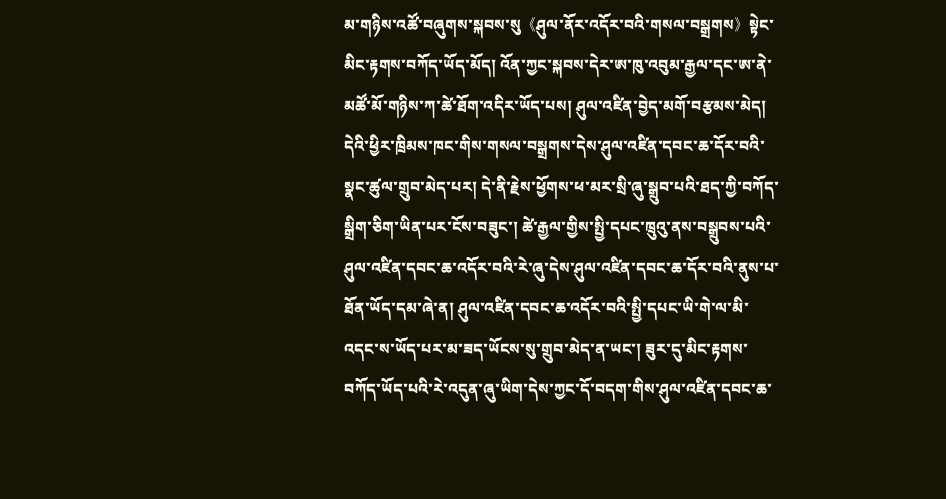མ་གཉིས་འཚོ་བཞུགས་སྐབས་སུ《ཤུལ་ནོར་འདོར་བའི་གསལ་བསྒྲགས》སྟེང་མིང་རྟགས་བཀོད་ཡོད་མོད། འོན་ཀྱང་སྐབས་དེར་ཨ་ཁུ་འབུམ་རྒྱལ་དང་ཨ་ནེ་མཚོ་མོ་གཉིས་ཀ་ཚེ་ཐོག་འདིར་ཡོད་པས། ཤུལ་འཛིན་བྱེད་མགོ་བརྩམས་མེད། དེའི་ཕྱིར་ཁྲིམས་ཁང་གིས་གསལ་བསྒྲགས་དེས་ཤུལ་འཛིན་དབང་ཆ་དོར་བའི་སྣང་ཚུལ་གྲུབ་མེད་པར། དེ་ནི་རྗེས་ཕྱོགས་ཕ་མར་སྲི་ཞུ་སྒྲུབ་པའི་ཐད་ཀྱི་བཀོད་སྒྲིག་ཅིག་ཡིན་པར་ངོས་བཟུང་། ཚེ་རྒྱལ་གྱིས་སྤྱི་དཔང་ཁྲུའུ་ནས་བསྒྲུབས་པའི་ཤུལ་འཛིན་དབང་ཆ་འདོར་བའི་རེ་ཞུ་དེས་ཤུལ་འཛིན་དབང་ཆ་དོར་བའི་ནུས་པ་ཐོན་ཡོད་དམ་ཞེ་ན། ཤུལ་འཛིན་དབང་ཆ་འདོར་བའི་སྤྱི་དཔང་ཡི་གེ་ལ་མི་འདང་ས་ཡོད་པར་མ་ཟད་ཡོངས་སུ་གྲུབ་མེད་ན་ཡང་། ཟུར་དུ་མིང་རྟགས་བཀོད་ཡོད་པའི་རེ་འདུན་ཞུ་ཡིག་དེས་ཀྱང་དོ་བདག་གིས་ཤུལ་འཛིན་དབང་ཆ་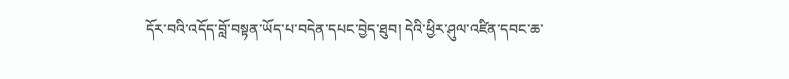དོར་བའི་འདོད་བློ་བསྟན་ཡོད་པ་བདེན་དཔང་བྱེད་ཐུབ། དེའི་ཕྱིར་ཤུལ་འཛིན་དབང་ཆ་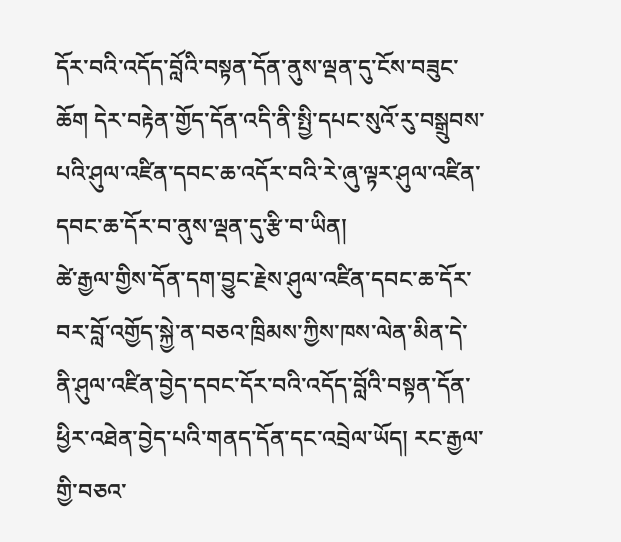དོར་བའི་འདོད་བློའི་བསྟན་དོན་ནུས་ལྡན་དུ་ངོས་བཟུང་ཆོག དེར་བརྟེན་གྱོད་དོན་འདི་ནི་སྤྱི་དཔང་སུའོ་རུ་བསྒྲུབས་པའི་ཤུལ་འཛིན་དབང་ཆ་འདོར་བའི་རེ་ཞུ་ལྟར་ཤུལ་འཛིན་དབང་ཆ་དོར་བ་ནུས་ལྡན་དུ་རྩི་བ་ཡིན།
ཚེ་རྒྱལ་གྱིས་དོན་དག་བྱུང་རྗེས་ཤུལ་འཛིན་དབང་ཆ་དོར་བར་བློ་འགྱོད་སྐྱེ་ན་བཅའ་ཁྲིམས་ཀྱིས་ཁས་ལེན་མིན་དེ་ནི་ཤུལ་འཛིན་བྱེད་དབང་དོར་བའི་འདོད་བློའི་བསྟན་དོན་ཕྱིར་འཐེན་བྱེད་པའི་གནད་དོན་དང་འབྲེལ་ཡོད། རང་རྒྱལ་གྱི་བཅའ་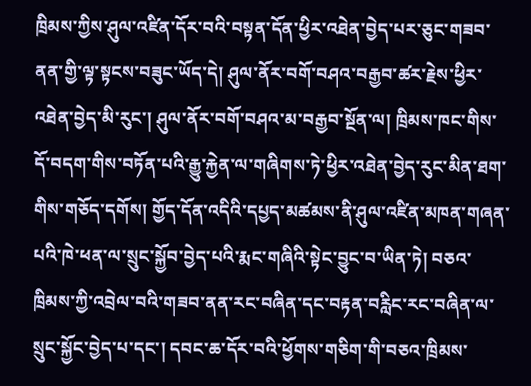ཁྲིམས་ཀྱིས་ཤུལ་འཛིན་དོར་བའི་བསྟན་དོན་ཕྱིར་འཐེན་བྱེད་པར་ཅུང་གཟབ་ནན་གྱི་ལྟ་སྟངས་བཟུང་ཡོད་དེ། ཤུལ་ནོར་བགོ་བཤའ་བརྒྱབ་ཚར་རྗེས་ཕྱིར་འཐེན་བྱེད་མི་རུང་། ཤུལ་ནོར་བགོ་བཤའ་མ་བརྒྱབ་སྔོན་ལ། ཁྲིམས་ཁང་གིས་དོ་བདག་གིས་བཏོན་པའི་རྒྱུ་རྐྱེན་ལ་གཞིགས་ཏེ་ཕྱིར་འཐེན་བྱེད་རུང་མིན་ཐག་གིས་གཅོད་དགོས། གྱོད་དོན་འདིའི་དཔྱད་མཚམས་ནི་ཤུལ་འཛིན་མཁན་གཞན་པའི་ཁེ་ཕན་ལ་སྲུང་སྐྱོབ་བྱེད་པའི་རྨང་གཞིའི་སྟེང་བྱུང་བ་ཡིན་ཏེ། བཅའ་ཁྲིམས་ཀྱི་འབྲེལ་བའི་གཟབ་ནན་རང་བཞིན་དང་བརྟན་བརླིང་རང་བཞིན་ལ་སྲུང་སྐྱོང་བྱེད་པ་དང་། དབང་ཆ་དོར་བའི་ཕྱོགས་གཅིག་གི་བཅའ་ཁྲིམས་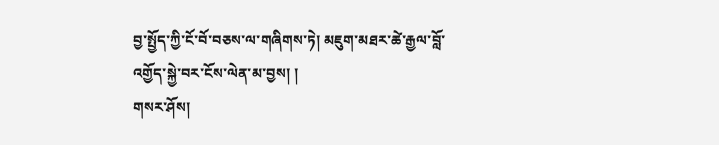བྱ་སྤྱོད་ཀྱི་ངོ་བོ་བཅས་ལ་གཞིགས་ཏེ། མཇུག་མཐར་ཚེ་རྒྱལ་བློ་འགྱོད་སྐྱེ་བར་ངོས་ལེན་མ་བྱས། །
གསར་ཤོས།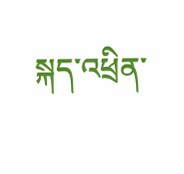སྐད་འཕྲིན་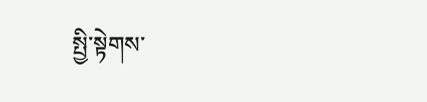སྤྱི་སྟེགས་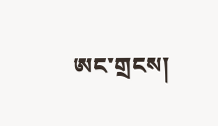ཨང་གྲངས།